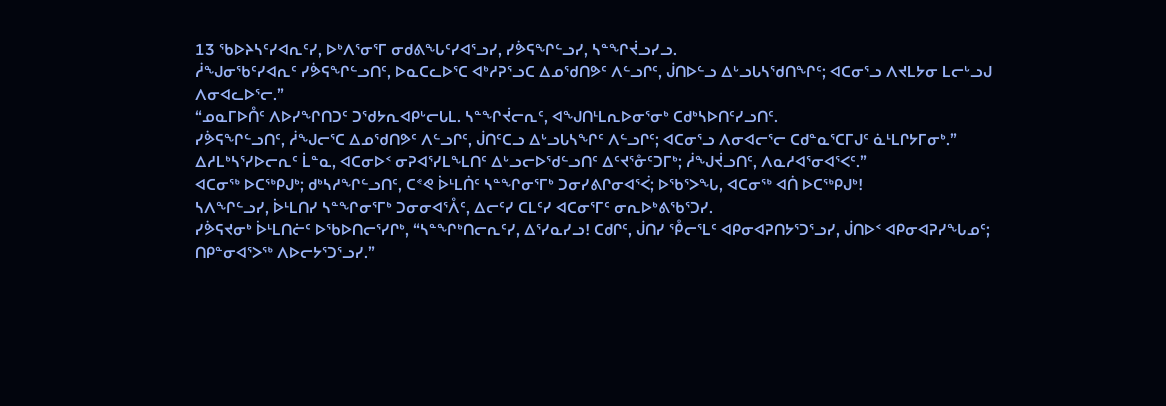13 ᖃᐅᔨᓴᑦᓯᐊᕆᑦᓯ, ᐅᒃᐱᕐᓂᕐᒥ ᓂᑯᕕᖓᑦᓯᐊᕐᓗᓯ, ᓯᕘᕋᖏᓪᓗᓯ, ᓴᓐᖏᔫᓗᓯᓗ.
ᓲᖑᓂᖃᑦᓯᐊᕆᑦ ᓯᕘᕋᖏᓪᓗᑎᑦ, ᐅᓇᑕᓚᐅᕐᑕ ᐊᒃᓱᕈᕐᓗᑕ ᐃᓄᖁᑎᕗᑦ ᐱᓪᓗᒋᑦ, ᒎᑎᐅᓪᓗ ᐃᒡᓗᒐᓴᖁᑎᖏᑦ; ᐊᑕᓂᕐᓗ ᐱᔪᒪᔭᓂ ᒪᓕᒡᓗᒍ ᐱᓂᐊᓚᐅᕐᓕ.”
“ᓄᓇᒥᐅᑍᑦ ᐱᐅᓯᖏᑎᑐᑦ ᑐᖁᔭᕆᐊᑭᒡᓕᒐᒪ. ᓴᓐᖏᔫᓕᕆᑦ, ᐊᖑᑎᒻᒪᕆᐅᓂᕐᓂᒃ ᑕᑯᒃᓴᐅᑎᑦᓯᓗᑎᑦ.
ᓯᕘᕋᖏᓪᓗᑎᑦ, ᓲᖑᓕᕐᑕ ᐃᓄᖁᑎᕗᑦ ᐱᓪᓗᒋᑦ, ᒎᑎᑦᑕᓗ ᐃᒡᓗᒐᓴᖏᑦ ᐱᓪᓗᒋᑦ; ᐊᑕᓂᕐᓗ ᐱᓂᐊᓕᕐᓕ ᑕᑯᓐᓇᕐᑕᒥᒍᑦ ᓈᒻᒪᒋᔭᒥᓂᒃ.”
ᐃᓱᒪᒃᓴᕐᓯᐅᓕᕆᑦ ᒫᓐᓇ, ᐊᑕᓂᐅᑉ ᓂᕈᐊᕐᓯᒪᖕᒪᑎᑦ ᐃᒡᓗᓕᐅᖁᓪᓗᑎᑦ ᐃᑦᔪᕐᓁᑦᑐᒥᒃ; ᓲᖑᔫᓗᑎᑦ, ᐱᓇᓱᐊᕐᓂᐊᕐᐸᑦ.”
ᐊᑕᓂᖅ ᐅᑕᖅᑭᒍᒃ; ᑯᒃᓴᓱᖏᓪᓗᑎᑦ, ᑕᕝᕙ ᐆᒻᒪᑏᑦ ᓴᓐᖏᓂᕐᒥᒃ ᑐᓂᓯᕕᒋᓂᐊᕐᐹ; ᐅᖃᕐᐳᖓ, ᐊᑕᓂᖅ ᐊᑏ ᐅᑕᖅᑭᒍᒃ!
ᓴᐱᖏᓪᓗᓯ, ᐆᒻᒪᑎᓯ ᓴᓐᖏᓂᕐᒥᒃ ᑐᓂᓂᐊᕐᐰᑦ, ᐃᓕᑦᓯ ᑕᒪᑦᓯ ᐊᑕᓂᕐᒥᑦ ᓂᕆᐅᒃᕕᖃᕐᑐᓯ.
ᓯᕘᕋᔪᓂᒃ ᐆᒻᒪᑎᓖᑦ ᐅᖃᐅᑎᓕᕐᓯᒋᒃ, “ᓴᓐᖏᒃᑎᓕᕆᑦᓯ, ᐃᕐᓯᓇᓯᓗ! ᑕᑯᒋᑦ, ᒎᑎᓯ ᕾᓕᕐᒪᑦ ᐊᑭᓂᐊᕈᑎᔭᕐᑐᕐᓗᓯ, ᒎᑎᐅᑉ ᐊᑭᓂᐊᕈᓯᖓᓄᑦ; ᑎᑭᓐᓂᐊᕐᐳᖅ ᐱᐅᓕᔭᕐᑐᕐᓗᓯ.”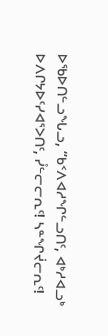ᐅᖃᐅᑎᓪᓗᖓᓗ, “ᑲᑉᐱᐊᓱᖏᓪᓗᑎᑦ, ᐊᒃᓱᐊᓗᒃ ᐅᐱᒋᔭᐅᑦᓯᐊᕐᐳᑎᑦ, ᓮᓪᓕᓕᕆᑦ! ᓴᓐᖏᔫᓕᕆᑦ!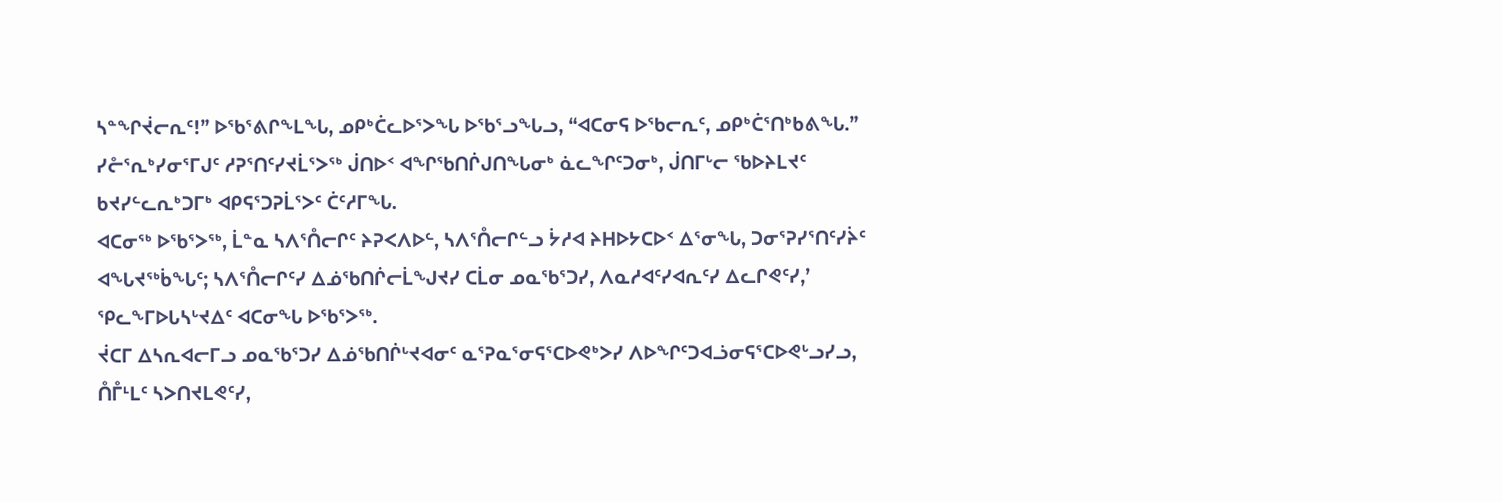ᓴᓐᖏᔫᓕᕆᑦ!” ᐅᖃᕐᕕᒋᖕᒪᖓ, ᓄᑭᒃᑖᓚᐅᕐᐳᖓ ᐅᖃᕐᓗᖓᓗ, “ᐊᑕᓂᕋ ᐅᖃᓕᕆᑦ, ᓄᑭᒃᑖᕐᑎᒃᑲᕕᖓ.”
ᓯᓔᕐᕆᒃᓯᓂᕐᒥᒍᑦ ᓱᕈᕐᑎᑦᓯᔪᒫᕐᐳᖅ ᒎᑎᐅᑉ ᐊᖏᖃᑎᒌᒍᑎᖓᓂᒃ ᓈᓚᖏᑦᑐᓂᒃ, ᒎᑎᒥᒡᓕ ᖃᐅᔨᒪᔪᑦ ᑲᔪᓯᓪᓚᕆᒃᑐᒥᒃ ᐊᑭᕋᕐᑐᕈᒫᕐᐳᑦ ᑖᑦᓱᒥᖓ.
ᐊᑕᓂᖅ ᐅᖃᕐᐳᖅ, ᒫᓐᓇ ᓴᐱᕐᑍᓕᒋᑦ ᔨᕈᐸᐱᐅᓪ, ᓴᐱᕐᑍᓕᒋᓪᓗ ᔮᓱᐊ ᔨᕼᐅᔭᑕᐅᑉ ᐃᕐᓂᖓ, ᑐᓂᕐᕈᓯᕐᑎᑦᓯᔩᑦ ᐊᖓᔪᖅᑳᖓᑦ; ᓴᐱᕐᑍᓕᒋᑦᓯ ᐃᓅᖃᑎᒌᓕᒫᖑᔪᓯ ᑕᒫᓂ ᓄᓇᖃᕐᑐᓯ, ᐱᓇᓱᐊᑦᓯᐊᕆᑦᓯ ᐃᓚᒋᕙᑦᓯ,’ ᕿᓚᖕᒥᐅᒐᓴᒡᔪᐃᑦ ᐊᑕᓂᖓ ᐅᖃᕐᐳᖅ.
ᔫᑕᒥ ᐃᓴᕆᐊᓕᒥᓗ ᓄᓇᖃᕐᑐᓯ ᐃᓅᖃᑎᒌᒡᔪᐊᓂᑦ ᓇᕐᕈᓇᕐᓂᕋᕐᑕᐅᕙᒃᐳᓯ ᐱᐅᖏᑦᑐᐊᓘᓂᕋᕐᑕᐅᕙᒡᓗᓯᓗ, ᑍᒤᒻᒪᑦ ᓴᐳᑎᔪᒪᕙᑦᓯ,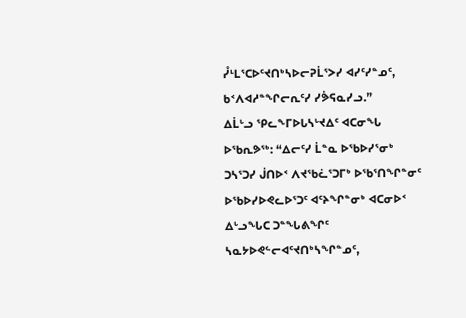ᓮᒻᒪᕐᑕᐅᑦᔪᑎᒃᓴᐅᓕᕈᒫᕐᐳᓯ ᐊᓯᑦᓯᓐᓄᑦ, ᑲᑉᐱᐊᓱᓐᖏᓕᕆᑦᓯ ᓯᕘᕋᓇᓯᓗ.”
ᐃᒫᒡᓗ ᕿᓚᖕᒥᐅᒐᓴᒡᔪᐃᑦ ᐊᑕᓂᖓ ᐅᖃᕆᕗᖅ: “ᐃᓕᑦᓯ ᒫᓐᓇ ᐅᖃᐅᓯᕐᓂᒃ ᑐᓴᕐᑐᓯ ᒎᑎᐅᑉ ᐱᔪᖃᓛᕐᑐᒥᒃ ᐅᖃᕐᑎᖏᓐᓂᑦ ᐅᖃᐅᓯᐅᕙᓚᐅᕐᑐᑦ ᐊᑦᔨᖏᓐᓂᒃ ᐊᑕᓂᐅᑉ ᐃᒡᓗᖓᑕ ᑐᓐᖓᕕᖏᑦ ᓴᓇᔭᐅᕙᓪᓕᐊᑦᔪᑎᒃᓴᖏᓐᓄᑦ,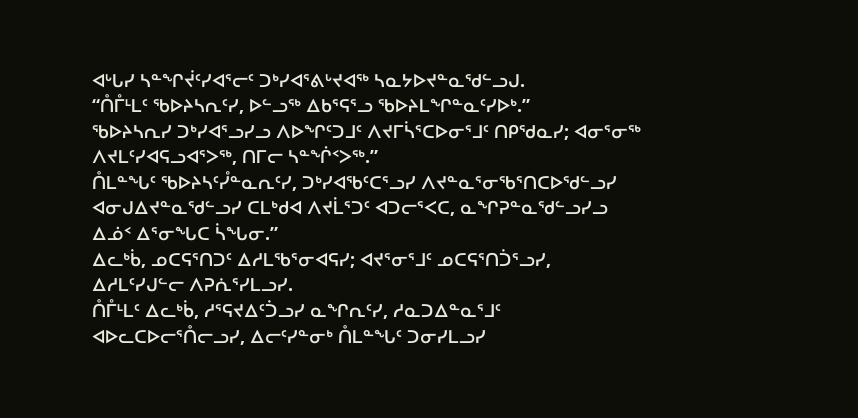ᐊᒡᒐᓯ ᓴᓐᖏᔫᑦᓯᐊᕐᓕᑦ ᑐᒃᓯᐊᕐᕕᒡᔪᐊᖅ ᓴᓇᔭᐅᔪᓐᓇᖁᓪᓗᒍ.
“ᑍᒤᒻᒪᑦ ᖃᐅᔨᓴᕆᑦᓯ, ᐅᓪᓗᖅ ᐃᑲᕐᕋᕐᓗ ᖃᐅᔨᒪᖏᓐᓇᑦᓯᐅᒃ.”
ᖃᐅᔨᓴᕆᓯ ᑐᒃᓯᐊᕐᓗᓯᓗ ᐱᐅᖏᑦᑐᒧᑦ ᐱᔪᒥᓵᕐᑕᐅᓂᕐᒧᑦ ᑎᑭᖁᓇᓯ; ᐊᓂᕐᓂᖅ ᐱᔪᒪᑦᓯᐊᕋᓗᐊᕐᐳᖅ, ᑎᒥᓕ ᓴᓐᖐᑉᐳᖅ.”
ᑍᒪᓐᖓᑦ ᖃᐅᔨᓴᑦᓮᓐᓇᕆᑦᓯ, ᑐᒃᓯᐊᖃᑦᑕᕐᓗᓯ ᐱᔪᓐᓇᕐᓂᖃᕐᑎᑕᐅᖁᓪᓗᓯ ᐊᓂᒍᐃᔪᓐᓇᖁᓪᓗᓯ ᑕᒪᒃᑯᐊ ᐱᔪᒫᕐᑐᑦ ᐊᑐᓕᕐᐸᑕ, ᓇᖏᕈᓐᓇᖁᓪᓗᓯᓗ ᐃᓅᑉ ᐃᕐᓂᖓᑕ ᓵᖓᓂ.”
ᐃᓚᒃᑳ, ᓄᑕᕋᕐᑎᑐᑦ ᐃᓱᒪᖃᕐᓂᐊᕋᓯ; ᐊᔪᕐᓂᕐᒧᑦ ᓄᑕᕋᕐᑎᑑᕐᓗᓯ, ᐃᓱᒪᑦᓯᒍᓪᓕ ᐱᕈᕇᕐᓯᒪᓗᓯ.
ᑍᒤᒻᒪᑦ ᐃᓚᒃᑳ, ᓱᕐᕋᔪᐃᑦᑑᓗᓯ ᓇᖏᕆᑦᓯ, ᓱᓇᑐᐃᓐᓇᕐᒧᑦ ᐊᐅᓚᑕᐅᓕᕐᑍᓕᓗᓯ, ᐃᓕᑦᓯᓐᓂᒃ ᑍᒪᓐᖓᑦ ᑐᓂᓯᒪᓗᓯ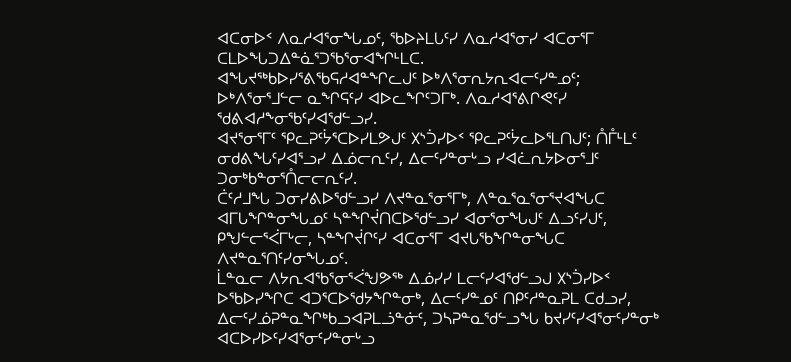ᐊᑕᓂᐅᑉ ᐱᓇᓱᐊᕐᓂᖓᓄᑦ, ᖃᐅᔨᒪᒐᑦᓯ ᐱᓇᓱᐊᕐᓂᓯ ᐊᑕᓂᕐᒥ ᑕᒪᐅᖓᑐᐃᓐᓈᕐᑐᖃᕐᓂᐊᖏᒻᒪᑕ.
ᐊᖓᔪᖅᑲᐅᓯᕐᕕᖃᕋᓱᐊᓐᖏᓚᒍᑦ ᐅᒃᐱᕐᓂᕆᔭᕆᐊᓕᑦᓯᓐᓄᑦ; ᐅᒃᐱᕐᓂᕐᒧᓪᓕ ᓇᖏᕋᑦᓯ ᐊᐅᓚᖏᑦᑐᒥᒃ. ᐱᓇᓱᐊᕐᕕᒋᕙᑦᓯ ᖁᕕᐊᓱᖕᓂᖃᑦᓯᐊᖁᓪᓗᓯ.
ᐊᔪᕐᓂᕐᒥᑦ ᕿᓚᕈᑦᔮᕐᑕᐅᓯᒪᕗᒍᑦ ᙭ᔅᑑᓯᐅᑉ ᕿᓚᕈᑦᔮᓚᐅᕐᒪᑎᒍᑦ; ᑍᒤᒻᒪᑦ ᓂᑯᕕᖓᑦᓯᐊᕐᓗᓯ ᐃᓅᓕᕆᑦᓯ, ᐃᓕᑦᓯᓐᓂᒡᓗ ᓯᐊᓛᕆᔭᐅᓂᕐᒧᑦ ᑐᓂᒃᑲᓐᓂᕐᑍᓕᓕᕆᑦᓯ.
ᑖᑦᓱᒧᖓ ᑐᓂᓯᕕᐅᖁᓪᓗᓯ ᐱᔪᓐᓇᕐᓂᕐᒥᒃ, ᐱᓐᓇᕐᓇᕐᓂᕐᔪᐊᖓᑕ ᐊᒥᒐᖏᓐᓂᖓᓄᑦ ᓴᓐᖏᔫᑎᑕᐅᖁᓪᓗᓯ ᐊᓂᕐᓂᖓᒍᑦ ᐃᓗᑦᓯᒍᑦ,
ᑭᖑᓪᓕᕐᐹᒥᒡᓕ, ᓴᓐᖏᔫᒋᑦᓯ ᐊᑕᓂᕐᒥ ᐊᔪᒐᖃᖏᓐᓂᖓᑕ ᐱᔪᓐᓇᕐᑎᑦᓯᓂᖓᓄᑦ.
ᒫᓐᓇᓕ ᐱᔭᕆᐊᖃᕐᓂᕐᐹᖑᕗᖅ ᐃᓅᓯᓯ ᒪᓕᑦᓯᐊᖁᓪᓗᒍ ᙭ᔅᑑᓯᐅᑉ ᐅᖃᐅᓯᖏᑕ ᐊᑐᕐᑕᐅᖁᔭᖏᓐᓂᒃ, ᐃᓕᑦᓯᓐᓄᑦ ᑎᑭᑦᓱᓐᓇᕈᒪ ᑕᑯᓗᓯ, ᐃᓕᑦᓯᓅᕈᓐᓇᖏᒃᑲᓗᐊᕈᒪᓘᓐᓃᑦ, ᑐᓴᕈᓐᓇᖁᓪᓗᖓ ᑲᔪᓯᑦᓯᐊᕐᓂᑦᓯᓐᓂᒃ ᐊᑕᐅᓯᐅᑦᓯᐊᕐᓂᑦᓯᓐᓂᒡᓗ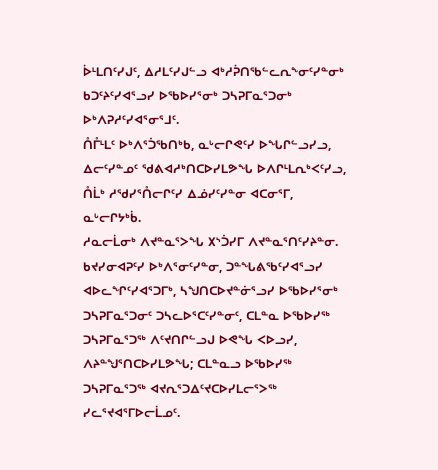ᐆᒻᒪᑎᑦᓯᒍᑦ, ᐃᓱᒪᑦᓯᒍᓪᓗ ᐊᒃᓱᕉᑎᖃᓪᓚᕆᖕᓂᑦᓯᓐᓂᒃ ᑲᑐᑦᔨᑦᓯᐊᕐᓗᓯ ᐅᖃᐅᓯᕐᓂᒃ ᑐᓴᕈᒥᓇᕐᑐᓂᒃ ᐅᒃᐱᕈᓱᑦᓯᐊᕐᓂᕐᒧᑦ.
ᑍᒤᒻᒪᑦ ᐅᒃᐱᕐᑑᖃᑎᒃᑲ, ᓇᒡᓕᒋᕙᑦᓯ ᐅᖓᒋᓪᓗᓯᓗ, ᐃᓕᑦᓯᓐᓄᑦ ᖁᕕᐊᓱᒃᑎᑕᐅᓯᒪᕗᖓ ᐅᐱᒋᒻᒪᕆᒃᐸᑦᓯᓗ, ᑍᒫᒃ ᓱᖁᓯᕐᑍᓕᒋᑦᓯ ᐃᓅᓯᑦᓯᓐᓂ ᐊᑕᓂᕐᒥ, ᓇᒡᓕᒋᔭᒃᑳ.
ᓱᓇᓕᒫᓂᒃ ᐱᔪᓐᓇᕐᐳᖓ ᙭ᔅᑑᓯᒥ ᐱᔪᓐᓇᕐᑎᑦᓯᔨᓐᓂ.
ᑲᔪᓯᓂᐊᕈᑦᓯ ᐅᒃᐱᕐᓂᑦᓯᓐᓂ, ᑐᓐᖓᕕᖃᑦᓯᐊᕐᓗᓯ ᐊᐅᓚᖏᑦᓯᐊᕐᑐᒥᒃ, ᓴᖑᑎᑕᐅᔪᓐᓃᕐᓗᓯ ᐅᖃᐅᓯᕐᓂᒃ ᑐᓴᕈᒥᓇᕐᑐᓂᑦ ᑐᓴᓚᐅᕐᑕᑦᓯᓐᓂᑦ, ᑕᒪᓐᓇ ᐅᖃᐅᓯᖅ ᑐᓴᕈᒥᓇᕐᑐᖅ ᐱᑦᔪᑎᒋᓪᓗᒍ ᐅᕙᖓ ᐸᐅᓗᓯ, ᐱᔨᓐᖑᕐᑎᑕᐅᓯᒪᕗᖓ; ᑕᒪᓐᓇᓗ ᐅᖃᐅᓯᖅ ᑐᓴᕈᒥᓇᕐᑐᖅ ᐊᔪᕆᕐᑐᐃᑦᔪᑕᐅᓯᒪᓕᕐᐳᖅ ᓯᓚᕐᔪᐊᕐᒥᐅᓕᒫᓄᑦ.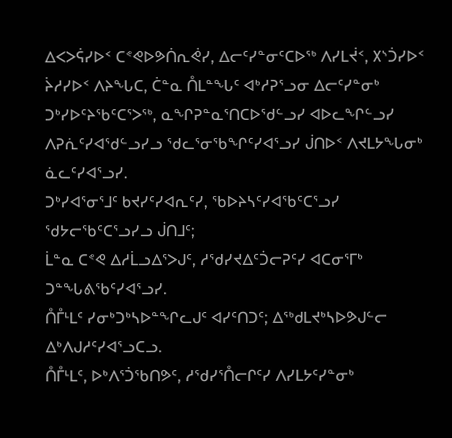ᐃᐸᐳᕌᓯᐅᑉ ᑕᕝᕙᐅᕗᑏᕆᕚᓯ, ᐃᓕᑦᓯᓐᓂᑦᑕᐅᖅ ᐱᓯᒪᔫᑉ, ᙭ᔅᑑᓯᐅᑉ ᔩᓱᓯᐅᑉ ᐱᔨᖓᑕ, ᑖᓐᓇ ᑍᒪᓐᖓᑦ ᐊᒃᓱᕈᕐᓗᓂ ᐃᓕᑦᓯᓐᓂᒃ ᑐᒃᓯᐅᑦᔨᖃᑦᑕᕐᐳᖅ, ᓇᖏᕈᓐᓇᕐᑎᑕᐅᖁᓪᓗᓯ ᐊᐅᓚᖏᓪᓗᓯ ᐱᕈᕇᑦᓯᐊᖁᓪᓗᓯᓗ ᖁᓚᕐᓂᖃᖏᑦᓯᐊᕐᓗᓯ ᒎᑎᐅᑉ ᐱᔪᒪᔭᖓᓂᒃ ᓈᓚᑦᓯᐊᕐᓗᓯ.
ᑐᒃᓯᐊᕐᓂᕐᒧᑦ ᑲᔪᓯᑦᓯᐊᕆᑦᓯ, ᖃᐅᔨᓴᑦᓯᐊᖃᑦᑕᕐᓗᓯ ᖁᔭᓕᖃᑦᑕᕐᓗᓯᓗ ᒎᑎᒧᑦ;
ᒫᓐᓇ ᑕᕝᕙ ᐃᓱᒫᓗᐃᕐᐳᒍᑦ, ᓱᖁᓯᔪᐃᑦᑑᓕᕈᑦᓯ ᐊᑕᓂᕐᒥᒃ ᑐᓐᖓᕕᖃᑦᓯᐊᕐᓗᓯ.
ᑍᒤᒻᒪᑦ ᓯᓂᒃᑐᒃᓴᐅᓐᖏᓚᒍᑦ ᐊᓯᑦᑎᑐᑦ; ᐃᖅᑯᒪᔪᒃᓴᐅᕗᒍᓪᓕ ᐃᒃᐱᒍᓱᑦᓯᐊᕐᓗᑕᓗ.
ᑍᒤᒻᒪᑦ, ᐅᒃᐱᕐᑑᖃᑎᕗᑦ, ᓱᖁᓯᕐᑍᓕᒋᑦᓯ ᐱᓯᒪᔭᑦᓯᓐᓂᒃ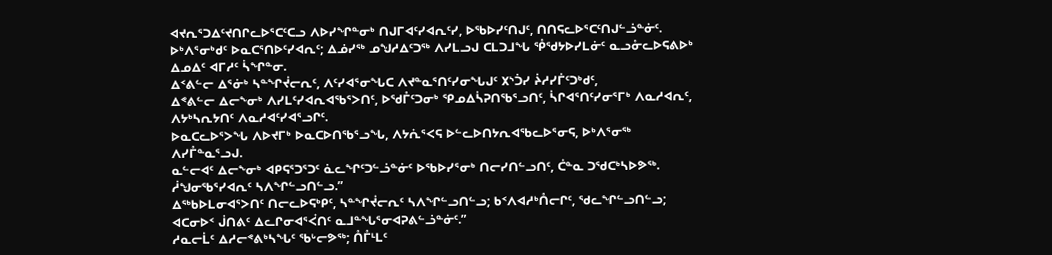ᐊᔪᕆᕐᑐᐃᑦᔪᑎᒋᓚᐅᕐᑕᑦᑕᓗ ᐱᐅᓯᖏᓐᓂᒃ ᑎᒍᒥᐊᑦᓯᐊᕆᑦᓯ, ᐅᖃᐅᓯᑦᑎᒍᑦ, ᑎᑎᕋᓚᐅᕐᑕᑦᑎᒍᓪᓘᓐᓃᑦ.
ᐅᒃᐱᕐᓂᒃᑯᑦ ᐅᓇᑕᕐᑎᐅᑦᓯᐊᕆᑦ; ᐃᓅᓯᖅ ᓄᖑᓱᐃᑦᑐᖅ ᐱᓯᒪᓗᒍ ᑕᒪᑐᒧᖓ ᕾᖁᔭᐅᓯᒪᓃᑦ ᓇᓗᓁᓚᐅᕋᕕᐅᒃ ᐃᓄᐃᑦ ᐊᒥᓱᑦ ᓵᖏᓐᓂ.
ᐃᑉᕕᓪᓕ ᐃᕐᓃᒃ ᓴᓐᖏᔫᓕᕆᑦ, ᐱᑦᓯᐊᕐᓂᖓᑕ ᐱᔪᓐᓇᕐᑎᑦᓯᓂᖓᒍᑦ ᙭ᔅᑑᓯ ᔩᓱᓯᒦᑦᑐᒃᑯᑦ,
ᐃᕝᕕᓪᓕ ᐃᓕᖕᓂᒃ ᐱᓯᒪᑦᓯᐊᕆᐊᖃᕐᐳᑎᑦ, ᐅᖁᒤᑦᑐᓂᒃ ᕿᓄᐃᓵᕈᑎᖃᕐᓗᑎᑦ, ᓵᒋᐊᕐᑎᑦᓯᓂᕐᒥᒃ ᐱᓇᓱᐊᕆᑦ, ᐱᔭᒃᓴᕆᔭᑎᑦ ᐱᓇᓱᐊᑦᓯᐊᕐᓗᒋᑦ.
ᐅᓇᑕᓚᐅᕐᐳᖓ ᐱᐅᔪᒥᒃ ᐅᓇᑕᐅᑎᖃᕐᓗᖓ, ᐱᔭᕇᕐᐸᕋ ᐅᓪᓚᐅᑎᔭᕆᐊᖃᓚᐅᕐᓂᕋ, ᐅᒃᐱᕐᓂᖅ ᐱᓯᒤᓐᓇᕐᓗᒍ.
ᓇᓪᓕᐊᑦ ᐃᓕᖕᓂᒃ ᐊᑭᕋᕐᑐᕐᑐᑦ ᓈᓚᖏᑦᑐᓪᓘᓐᓃᑦ ᐅᖃᐅᓯᕐᓂᒃ ᑎᓕᓯᑎᓪᓗᑎᑦ, ᑖᓐᓇ ᑐᖁᑕᒃᓴᐅᕗᖅ. ᓲᖑᓂᖃᕐᓯᐊᕆᑦ ᓴᐱᖏᓪᓗᑎᓪᓗ.”
ᐃᖅᑲᐅᒪᓂᐊᕐᐳᑎᑦ ᑎᓕᓚᐅᕋᒃᑭᑦ, ᓴᓐᖏᔫᓕᕆᑦ ᓴᐱᖏᓪᓗᑎᓪᓗ; ᑲᑉᐱᐊᓱᒃᑍᓕᒋᑦ, ᖁᓚᖏᓪᓗᑎᓪᓗ; ᐊᑕᓂᐅᑉ ᒎᑎᕕᑦ ᐃᓚᒋᓂᐊᕐᐹᑎᑦ ᓇᒧᓐᖓᕐᓂᐊᕈᕕᓪᓘᓐᓃᑦ.”
ᓱᓇᓕᒫᑦ ᐃᓱᓕᕝᕕᒃᓴᖓᑦ ᖃᒡᓕᕗᖅ; ᑍᒤᒻᒪᑦ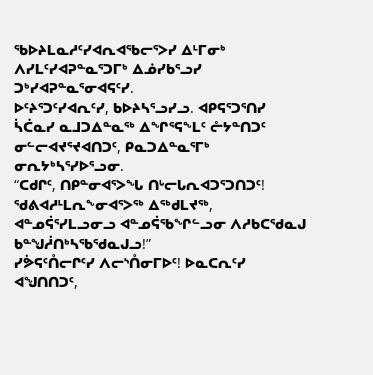ᖃᐅᔨᒪᓇᓱᑦᓯᐊᕆᐊᖃᓕᕐᐳᓯ ᐃᒻᒥᓂᒃ ᐱᓯᒪᑦᓯᐊᕈᓐᓇᕐᑐᒥᒃ ᐃᓅᓯᑲᕐᓗᓯ ᑐᒃᓯᐊᕈᓐᓇᕐᓂᐊᕋᑦᓯ.
ᐅᑦᔨᕐᑐᑦᓯᐊᕆᑦᓯ, ᑲᐅᔨᓴᕐᓗᓯᓗ. ᐊᑭᕋᕐᑐᕐᑎᓯ ᓵᑖᓇᓯ ᓇᒧᑐᐃᓐᓇᖅ ᐃᖏᕐᕋᖕᒪᑦ ᓔᔭᓐᑎᑐᑦ ᓂᓪᓕᐊᔪᕐᔪᐊᑎᑐᑦ, ᑭᓇᑐᐃᓐᓇᕐᒥᒃ ᓂᕆᔭᒃᓴᕐᓯᐅᕐᓗᓂ.
“ᑕᑯᒋᑦ, ᑎᑭᓐᓂᐊᕐᐳᖓ ᑎᒡᓕᒐᕆᐊᑐᕐᑐᑎᑐᑦ! ᖁᕕᐊᓱᒻᒪᕆᖕᓂᐊᕐᐳᖅ ᐃᖅᑯᒪᔪᖅ, ᐊᓐᓄᕌᕐᓯᒪᓗᓂᓗ ᐊᓐᓄᕌᖃᖏᓪᓗᓂ ᐱᓱᑲᑕᖁᓇᒍ ᑲᓐᖑᓲᑎᒃᓴᖃᖁᓇᒍᓗ!”
ᓯᕘᕋᑦᑍᓕᒋᑦᓯ ᐱᓕᔅᑍᓂᒥᐅᑦ! ᐅᓇᑕᕆᑦᓯ ᐊᖑᑎᑎᑐᑦ,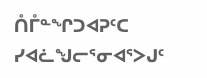ᑍᒤᓐᖏᑐᐊᕈᑦᑕ ᓯᐊᓛᖑᓕᕐᓂᐊᕐᐳᒍᑦ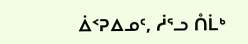ᐄᑉᕈᐃᓄᑦ, ᓲᕐᓗ ᑍᒫᒃ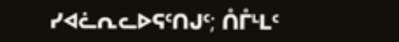ᓯᐊᓛᕆᓚᐅᕋᑦᑎᒍᑦ; ᑍᒤᒻᒪᑦ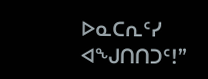ᐅᓇᑕᕆᑦᓯ ᐊᖑᑎᑎᑐᑦ!”